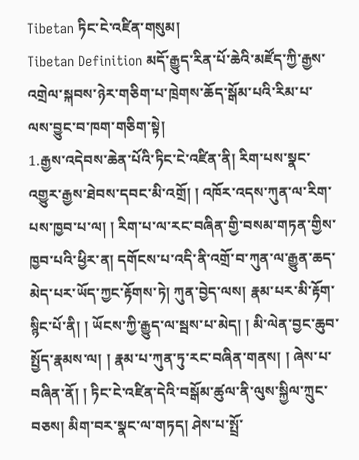Tibetan ཏིང་ངེ་འཛིན་གསུམ།
Tibetan Definition མདོ་རྒྱུད་རིན་པོ་ཆེའི་མཛོད་ཀྱི་རྒྱས་འགྲེལ་སྐབས་ཉེར་གཅིག་པ་ཁྲེགས་ཆོད་སྒོམ་པའི་རིམ་པ་ལས་བྱུང་བ་ཁག་གཅིག་སྟེ།
1.རྒྱས་འདེབས་ཆེན་པོའི་ཏིང་ངེ་འཛིན་ནི། རིག་པས་སྣང་འགྱུར་རྒྱས་ཐེབས་དབང་མི་འགྲོ། ། འཁོར་འདས་ཀུན་ལ་རིག་པས་ཁྱབ་པ་ལ། ། རིག་པ་ལ་རང་བཞིན་གྱི་བསམ་གཏན་གྱིས་ཁྱབ་པའི་ཕྱིར་ན། དགོངས་པ་འདི་ནི་འགྲོ་བ་ཀུན་ལ་རྒྱུན་ཆད་མེད་པར་ཡོད་ཀྱང་རྟོགས་ཏེ། ཀུན་བྱེད་ལས། རྣམ་པར་མི་རྟོག་སྙིང་པོ་ནི། ། ཡོངས་ཀྱི་རྒྱུད་ལ་སྦས་པ་མེད། ། མི་ལེན་བྱང་ཆུབ་སྤྱོད་རྣམས་ལ། ། རྣམ་པ་ཀུན་ཏུ་རང་བཞིན་གནས། ། ཞེས་པ་བཞིན་ནོ། ། ཏིང་ངེ་འཛིན་དེའི་བསྒོམ་ཚུལ་ནི་ལུས་སྐྱིལ་ཀྲུང་བཅས། མིག་བར་སྣང་ལ་གཏད། ཤེས་པ་སྤྲོ་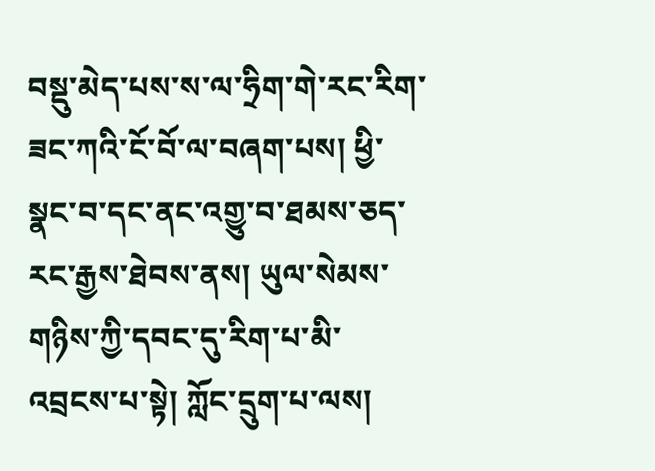བསྡུ་མེད་པས་ས་ལ་ཧྲིག་གེ་རང་རིག་ཟང་ཀའི་ངོ་བོ་ལ་བཞག་པས། ཕྱི་སྣང་བ་དང་ནང་འགྱུ་བ་ཐམས་ཅད་རང་རྒྱས་ཐེབས་ནས། ཡུལ་སེམས་གཉིས་ཀྱི་དབང་དུ་རིག་པ་མི་འབྲངས་པ་སྟེ། ཀློང་དྲུག་པ་ལས།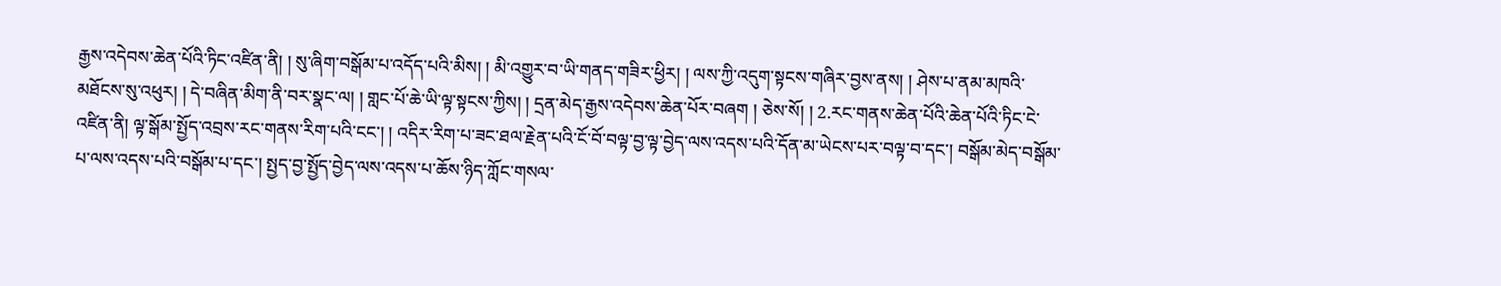རྒྱས་འདེབས་ཆེན་པོའི་ཏིང་འཛིན་ནི། ། སུ་ཞིག་བསྒོམ་པ་འདོད་པའི་མིས། ། མི་འགྱུར་བ་ཡི་གནད་གཟིར་ཕྱིར། ། ལས་ཀྱི་འདུག་སྟངས་གཞིར་བྱས་ནས། ། ཤེས་པ་ནམ་མཁའི་མཐོངས་སུ་འཕུར། ། དེ་བཞིན་མིག་ནི་བར་སྣང་ལ། ། གླང་པོ་ཆེ་ཡི་ལྟ་སྟངས་ཀྱིས། ། དྲན་མེད་རྒྱས་འདེབས་ཆེན་པོར་བཞག ། ཅེས་སོ། ། 2.རང་གནས་ཆེན་པོའི་ཆེན་པོའི་ཏིང་ངེ་འཛིན་ནི། ལྟ་སྒོམ་སྤྱོད་འབྲས་རང་གནས་རིག་པའི་ངང་། ། འདིར་རིག་པ་ཟང་ཐལ་རྗེན་པའི་ངོ་བོ་བལྟ་བྱ་ལྟ་བྱེད་ལས་འདས་པའི་དོན་མ་ཡེངས་པར་བལྟ་བ་དང་། བསྒོམ་མེད་བསྒོམ་པ་ལས་འདས་པའི་བསྒོམ་པ་དང་། སྤྱད་བྱ་སྤྱོད་བྱེད་ལས་འདས་པ་ཆོས་ཉིད་ཀློང་གསལ་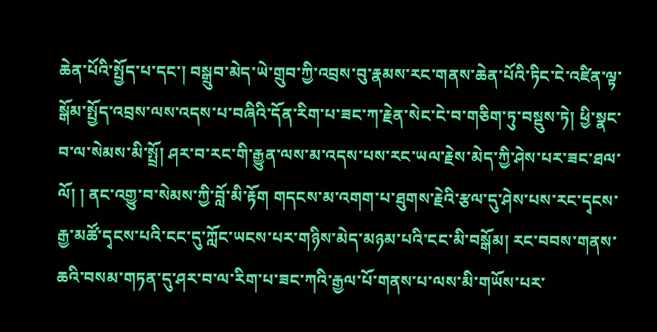ཆེན་པོའི་སྤྱོད་པ་དང་། བསྒྲུབ་མེད་ཡེ་གྲུབ་ཀྱི་འབྲས་བུ་རྣམས་རང་གནས་ཆེན་པོའི་ཏིང་ངེ་འཛིན་ལྟ་སྒོམ་སྤྱོད་འབྲས་ལས་འདས་པ་བཞིའི་དོན་རིག་པ་ཟང་ཀ་རྗེན་སེང་ངེ་བ་གཅིག་ཏུ་བསྡུས་ཏེ། ཕྱི་སྣང་བ་ལ་སེམས་མི་སྤྲོ། ཤར་བ་རང་གི་རྒྱུན་ལས་མ་འདས་པས་རང་ཡལ་རྗེས་མེད་ཀྱི་ཤེས་པར་ཟང་ཐལ་ལོ། ། ནང་འགྱུ་བ་སེམས་ཀྱི་བློ་མི་རྟོག གདངས་མ་འགག་པ་ཐུགས་རྗེའི་རྩལ་དུ་ཤེས་པས་རང་དྭངས་རྒྱ་མཚོ་དྭངས་པའི་ངང་དུ་ཀློང་ཡངས་པར་གཉིས་མེད་མཉམ་པའི་ངང་མི་བསྒོམ། རང་བབས་གནས་ཆའི་བསམ་གཏན་དུ་ཤར་བ་ལ་རིག་པ་ཟང་ཀའི་རྒྱལ་པོ་གནས་པ་ལས་མི་གཡོས་པར་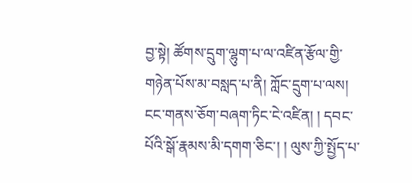བྱ་སྟེ། ཚོགས་དྲུག་ལྷུག་པ་ལ་འཛིན་རྩོལ་གྱི་གཉེན་པོས་མ་བསླད་པ་ནི། ཀློང་དྲུག་པ་ལས། ངང་གནས་ཅོག་བཞག་ཏིང་ངེ་འཛིན། ། དབང་པོའི་སྒོ་རྣམས་མི་དགག་ཅིང་། ། ལུས་ཀྱི་སྤྱོད་པ་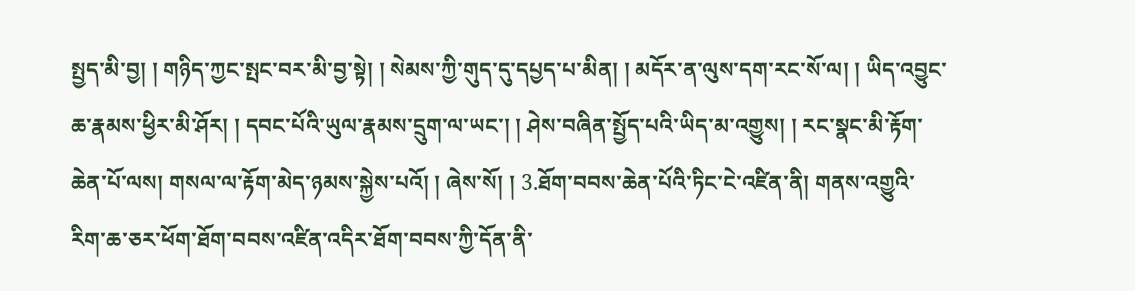སྤྱད་མི་བྱ། ། གཉིད་ཀྱང་སྤང་བར་མི་བྱ་སྟེ། ། སེམས་ཀྱི་གུད་དུ་དཔྱད་པ་མིན། ། མདོར་ན་ལུས་དག་རང་སོ་ལ། ། ཡིད་འབྱུང་ཆ་རྣམས་ཕྱིར་མི་ཤོར། ། དབང་པོའི་ཡུལ་རྣམས་དྲུག་ལ་ཡང་། ། ཤེས་བཞིན་སྤྱོད་པའི་ཡིད་མ་འགྱུས། ། རང་སྣང་མི་རྟོག་ཆེན་པོ་ལས། གསལ་ལ་རྟོག་མེད་ཉམས་སྐྱེས་པའོ། ། ཞེས་སོ། ། 3.ཐོག་བབས་ཆེན་པོའི་ཏིང་ངེ་འཛིན་ནི། གནས་འགྱུའི་རིག་ཆ་ཅར་ཕོག་ཐོག་བབས་འཛིན་འདིར་ཐོག་བབས་ཀྱི་དོན་ནི་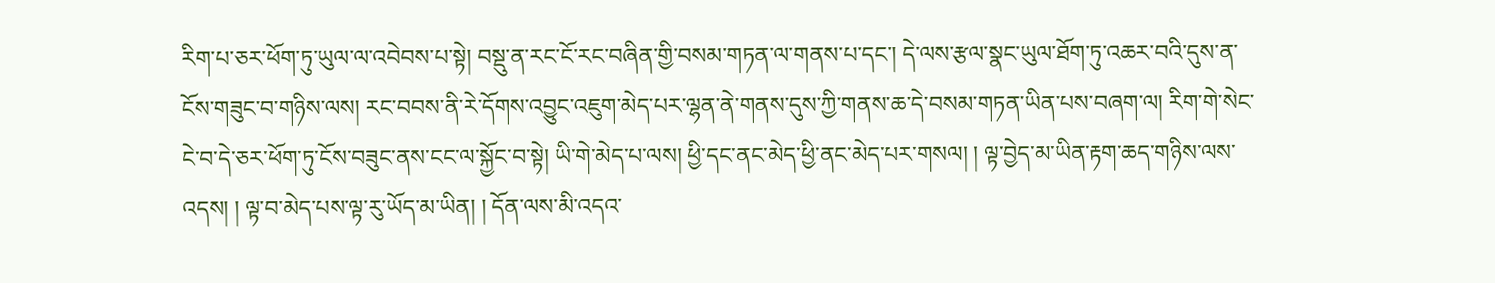རིག་པ་ཅར་ཕོག་ཏུ་ཡུལ་ལ་འབེབས་པ་སྟེ། བསྡུ་ན་རང་ངོ་རང་བཞིན་གྱི་བསམ་གཏན་ལ་གནས་པ་དང་། དེ་ལས་རྩལ་སྣང་ཡུལ་ཐོག་ཏུ་འཆར་བའི་དུས་ན་ངོས་གཟུང་བ་གཉིས་ལས། རང་བབས་ནི་རེ་དོགས་འབྱུང་འཇུག་མེད་པར་ལྷན་ནེ་གནས་དུས་ཀྱི་གནས་ཆ་དེ་བསམ་གཏན་ཡིན་པས་བཞག་ལ། རིག་གེ་སེང་ངེ་བ་དེ་ཅར་ཕོག་ཏུ་ངོས་བཟུང་ནས་ངང་ལ་སྐྱོང་བ་སྟེ། ཡི་གེ་མེད་པ་ལས། ཕྱི་དང་ནང་མེད་ཕྱི་ནང་མེད་པར་གསལ། ། ལྟ་བྱེད་མ་ཡིན་རྟག་ཆད་གཉིས་ལས་འདས། ། ལྟ་བ་མེད་པས་ལྟ་རུ་ཡོད་མ་ཡིན། ། དོན་ལས་མི་འདའ་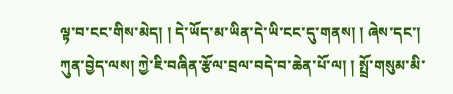ལྟ་བ་ངང་གིས་མེད། ། དེ་ཡོད་མ་ཡིན་དེ་ཡི་ངང་དུ་གནས། ། ཞེས་དང་། ཀུན་བྱེད་ལས། ཀྱེ་ཇི་བཞིན་རྩོལ་བྲལ་བདེ་བ་ཆེན་པོ་ལ། ། སྤྲོ་གསུམ་མི་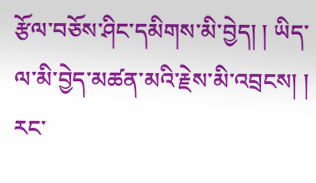རྩོལ་བཅོས་ཤིང་དམིགས་མི་བྱེད། ། ཡིད་ལ་མི་བྱེད་མཚན་མའི་རྗེས་མི་འབྲངས། ། རང་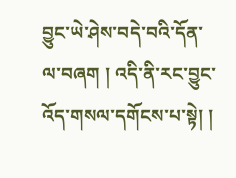བྱུང་ཡེ་ཤེས་བདེ་བའི་དོན་ལ་བཞག ། འདི་ནི་རང་བྱུང་འོད་གསལ་དགོངས་པ་སྟེ། །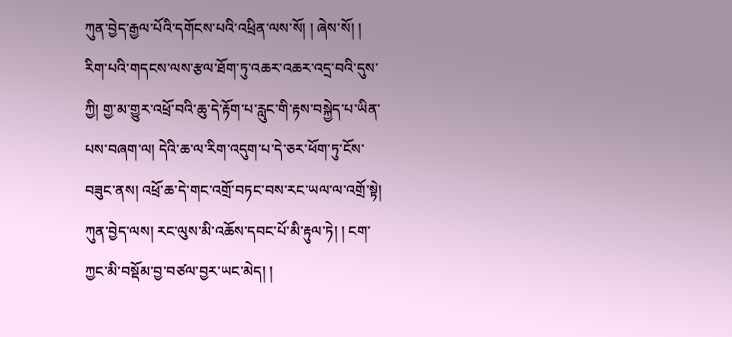ཀུན་བྱེད་རྒྱལ་པོའི་དགོངས་པའི་འཕྲིན་ལས་སོ། ། ཞེས་སོ། ། རིག་པའི་གདངས་ལས་རྩལ་ཐོག་ཏུ་འཆར་འཆར་འདྲ་བའི་དུས་ཀྱི། གྱ་མ་གྱུར་འཕྲོ་བའི་ཆུ་དེ་རྟོག་པ་རླུང་གི་རྟས་བསྐྱེད་པ་ཡིན་པས་བཞག་ལ། དེའི་ཆ་ལ་རིག་འདུག་པ་དེ་ཅར་ཕོག་ཏུ་ངོས་བཟུང་ནས། འཕྲོ་ཆ་དེ་གང་འགྲོ་བཏང་བས་རང་ཡལ་ལ་འགྲོ་སྟེ། ཀུན་བྱེད་ལས། རང་ལུས་མི་འཆོས་དབང་པོ་མི་རྟུལ་ཏེ། ། ངག་ཀྱང་མི་བསྡོམ་བྱ་བཙལ་བྱར་ཡང་མེད། །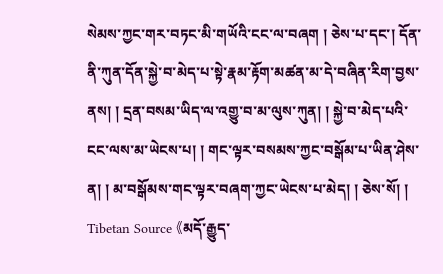སེམས་ཀྱང་གར་བཏང་མི་གཡོའི་ངང་ལ་བཞག ། ཅེས་པ་དང་། དོན་ནི་ཀུན་དོན་སྐྱེ་བ་མེད་པ་སྟེ་རྣམ་རྟོག་མཚན་མ་དེ་བཞིན་རིག་བྱས་ནས། ། དྲན་བསམ་ཡིད་ལ་འགྱུ་བ་མ་ལུས་ཀུན། ། སྐྱེ་བ་མེད་པའི་ངང་ལས་མ་ཡེངས་པ། ། གང་ལྟར་བསམས་ཀྱང་བསྒོམ་པ་ཡིན་ཤེས་ན། ། མ་བསྒོམས་གང་ལྟར་བཞག་ཀྱང་ཡེངས་པ་མེད། ། ཅེས་སོ། །
Tibetan Source 《མདོ་རྒྱུད་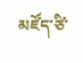མཛོད་ཙི་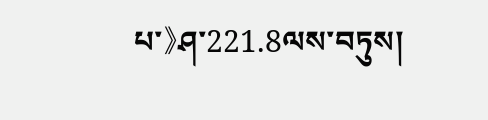པ་》ཤ་221.8ལས་བཏུས།